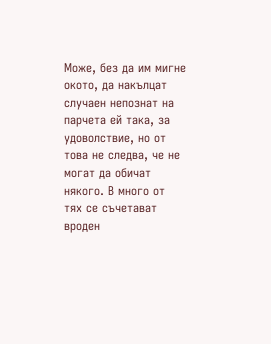Може, без да им мигне окото, да накълцат случаен непознат на парчета ей така, за удоволствие, но от това не следва, че не могат да обичат някого. В много от тях се съчетават вроден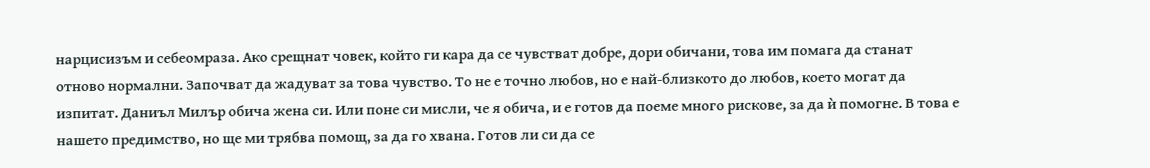нарцисизъм и себеомраза. Ако срещнат човек, който ги кара да се чувстват добре, дори обичани, това им помага да станат отново нормални. Започват да жадуват за това чувство. То не е точно любов, но е най-близкото до любов, което могат да изпитат. Даниъл Милър обича жена си. Или поне си мисли, че я обича, и е готов да поеме много рискове, за да ѝ помогне. В това е нашето предимство, но ще ми трябва помощ, за да го хвана. Готов ли си да се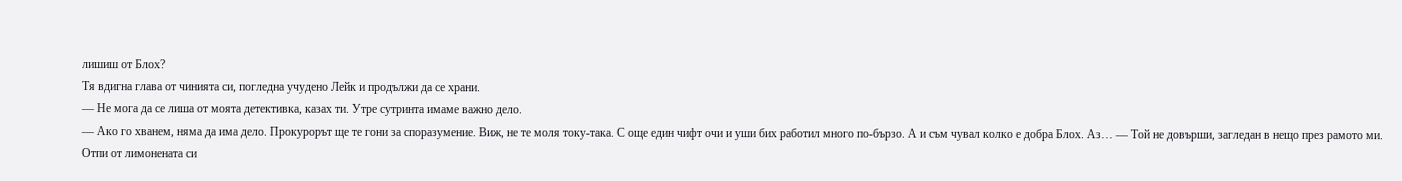лишиш от Блох?
Тя вдигна глава от чинията си, погледна учудено Лейк и продължи да се храни.
— Не мога да се лиша от моята детективка, казах ти. Утре сутринта имаме важно дело.
— Ако го хванем, няма да има дело. Прокурорът ще те гони за споразумение. Виж, не те моля току-така. С още един чифт очи и уши бих работил много по-бързо. А и съм чувал колко е добра Блох. Аз… — Той не довърши, загледан в нещо през рамото ми.
Отпи от лимонената си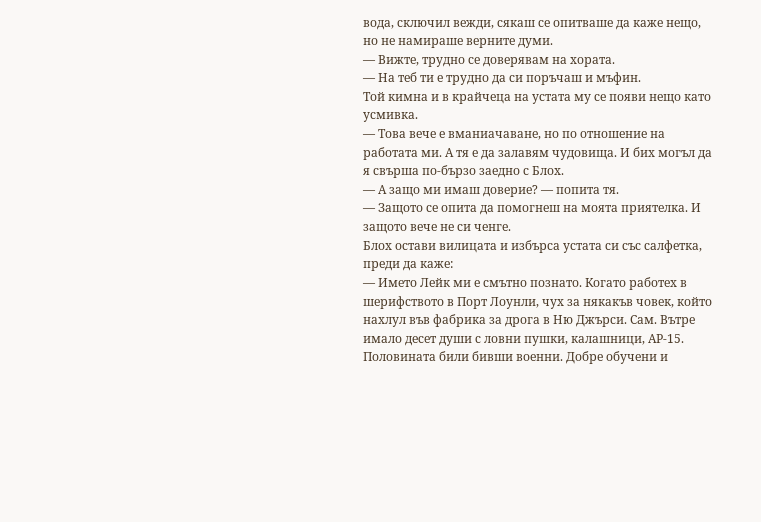вода, сключил вежди, сякаш се опитваше да каже нещо, но не намираше верните думи.
— Вижте, трудно се доверявам на хората.
— На теб ти е трудно да си поръчаш и мъфин.
Той кимна и в крайчеца на устата му се появи нещо като усмивка.
— Това вече е вманиачаване, но по отношение на работата ми. А тя е да залавям чудовища. И бих могъл да я свърша по-бързо заедно с Блох.
— А защо ми имаш доверие? — попита тя.
— Защото се опита да помогнеш на моята приятелка. И защото вече не си ченге.
Блох остави вилицата и избърса устата си със салфетка, преди да каже:
— Името Лейк ми е смътно познато. Когато работех в шерифството в Порт Лоунли, чух за някакъв човек, който нахлул във фабрика за дрога в Ню Джърси. Сам. Вътре имало десет души с ловни пушки, калашници, АР-15. Половината били бивши военни. Добре обучени и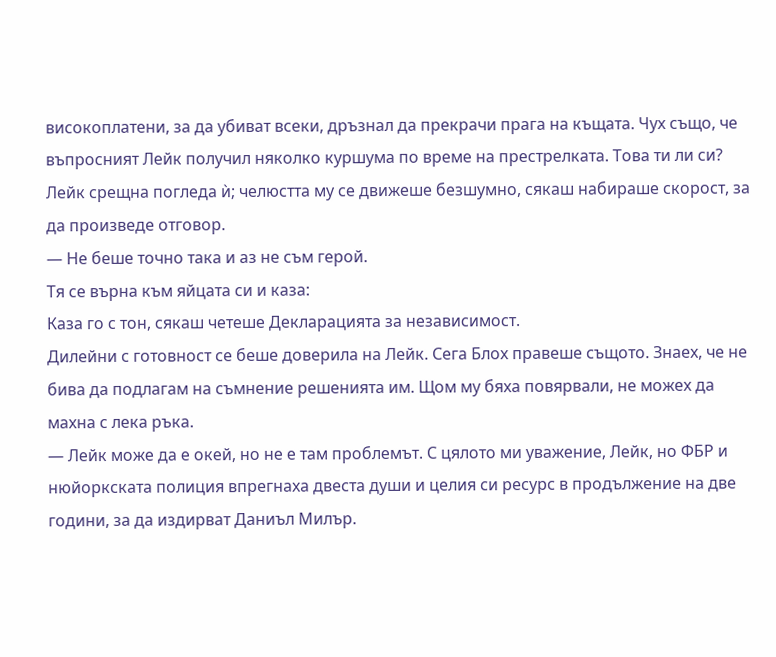високоплатени, за да убиват всеки, дръзнал да прекрачи прага на къщата. Чух също, че въпросният Лейк получил няколко куршума по време на престрелката. Това ти ли си?
Лейк срещна погледа ѝ; челюстта му се движеше безшумно, сякаш набираше скорост, за да произведе отговор.
— Не беше точно така и аз не съм герой.
Тя се върна към яйцата си и каза:
Каза го с тон, сякаш четеше Декларацията за независимост.
Дилейни с готовност се беше доверила на Лейк. Сега Блох правеше същото. Знаех, че не бива да подлагам на съмнение решенията им. Щом му бяха повярвали, не можех да махна с лека ръка.
— Лейк може да е окей, но не е там проблемът. С цялото ми уважение, Лейк, но ФБР и нюйоркската полиция впрегнаха двеста души и целия си ресурс в продължение на две години, за да издирват Даниъл Милър.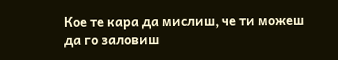Кое те кара да мислиш, че ти можеш да го заловиш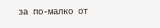за по-малко от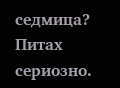седмица?
Питах сериозно.